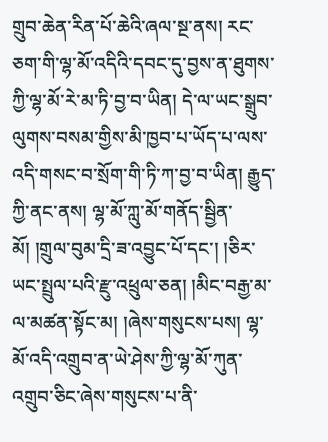གྲུབ་ཆེན་རིན་པོ་ཆེའི་ཞལ་སྔ་ནས། རང་ཅག་གི་ལྷ་མོ་འདིའི་དབང་དུ་བྱས་ན་ཐུགས་ཀྱི་ལྷ་མོ་རེ་མ་ཏི་བྱ་བ་ཡིན། དེ་ལ་ཡང་སྒྲུབ་ལུགས་བསམ་གྱིས་མི་ཁྱབ་པ་ཡོད་པ་ལས་འདི་གསང་བ་སྲོག་གི་ཏི་ཀ་བྱ་བ་ཡིན། རྒྱུད་ཀྱི་ནང་ནས། ལྷ་མོ་ཀླུ་མོ་གནོད་སྦྱིན་མོ། །གྲུལ་བུམ་དྲི་ཟ་འབྱུང་པོ་དང་། །ཅིར་ཡང་སྤྲུལ་པའི་རྫུ་འཕྲུལ་ཅན། །མིང་བརྒྱ་མ་ལ་མཚན་སྟོང་མ། །ཞེས་གསུངས་པས། ལྷ་མོ་འདི་འགྲུབ་ན་ཡེ་ཤེས་ཀྱི་ལྷ་མོ་ཀུན་འགྲུབ་ཅིང་ཞེས་གསུངས་པ་ནི་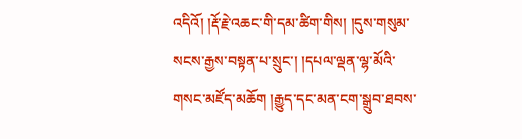འདིའོ། །རྡོ་རྗེ་འཆང་གི་དམ་ཚིག་གིས། །དུས་གསུམ་སངས་རྒྱས་བསྟན་པ་སྲུང་། །དཔལ་ལྡན་ལྷ་མོའི་གསང་མཛོད་མཆོག །རྒྱུད་དང་མན་ངག་སྒྲུབ་ཐབས་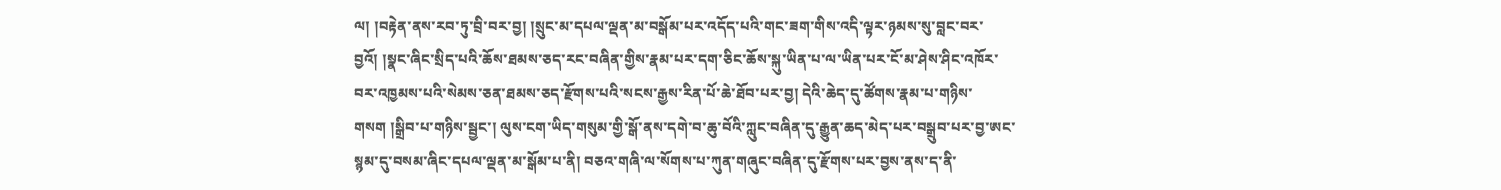ལ། །བརྟེན་ནས་རབ་ཏུ་བྲི་བར་བྱ། །སྲུང་མ་དཔལ་ལྡན་མ་བསྒོམ་པར་འདོད་པའི་གང་ཟག་གིས་འདི་ལྟར་ཉམས་སུ་བླང་བར་བྱའོ། །སྣང་ཞིང་སྲིད་པའི་ཆོས་ཐམས་ཅད་རང་བཞིན་གྱིས་རྣམ་པར་དག་ཅིང་ཆོས་སྐུ་ཡིན་པ་ལ་ཡིན་པར་ངོ་མ་ཤེས་ཤིང་འཁོར་བར་འཁྱམས་པའི་སེམས་ཅན་ཐམས་ཅད་རྫོགས་པའི་སངས་རྒྱས་རིན་པོ་ཆེ་ཐོབ་པར་བྱ། དེའི་ཆེད་དུ་ཚོགས་རྣམ་པ་གཉིས་གསག །སྒྲིབ་པ་གཉིས་སྦྱང་། ལུས་ངག་ཡིད་གསུམ་གྱི་སྒོ་ནས་དགེ་བ་ཆུ་བོའི་ཀླུང་བཞིན་དུ་རྒྱུན་ཆད་མེད་པར་བསྒྲུབ་པར་བྱ་ཨང་སྙམ་དུ་བསམ་ཞིང་དཔལ་ལྡན་མ་སྒོམ་པ་ནི། བཅའ་གཞི་ལ་སོགས་པ་ཀུན་གཞུང་བཞིན་དུ་རྫོགས་པར་བྱས་ནས་ད་ནི་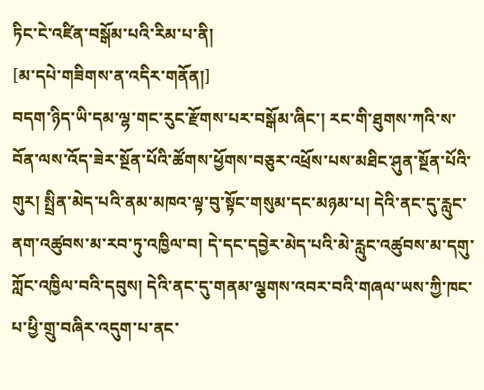ཏིང་ངེ་འཛིན་བསྒོམ་པའི་རིམ་པ་ནི།
[མ་དཔེ་གཟིགས་ན་འདིར་གནོན།]
བདག་ཉིད་ཡི་དམ་ལྷ་གང་རུང་རྫོགས་པར་བསྒོམ་ཞིང་། རང་གི་ཐུགས་ཀའི་ས་བོན་ལས་འོད་ཟེར་སྔོན་པོའི་ཚོགས་ཕྱོགས་བཅུར་འཕྲོས་པས་མཐིང་ཤུན་སྔོན་པོའི་གུར། སྤྲིན་མེད་པའི་ནམ་མཁའ་ལྟ་བུ་སྟོང་གསུམ་དང་མཉམ་པ། དེའི་ནང་དུ་རླུང་ནག་འཚུབས་མ་རབ་ཏུ་འཁྱིལ་བ། དེ་དང་དབྱེར་མེད་པའི་མེ་རླུང་འཚུབས་མ་དགུ་ཀློང་འཁྱིལ་བའི་དབུས། དེའི་ནང་དུ་གནམ་ལྕགས་འབར་བའི་གཞལ་ཡས་ཀྱི་ཁང་པ་ཕྱི་གྲུ་བཞིར་འདུག་པ་ནང་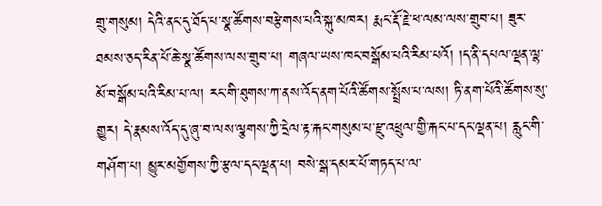གྲུ་གསུམ། དེའི་ནང་དུ་ཐོད་པ་སྣ་ཚོགས་བརྩེགས་པའི་སྐུ་མཁར། རྨང་རྡོ་རྗེ་ཕ་ལམ་ལས་གྲུབ་པ། ཟུར་ཐམས་ཅད་རིན་པོ་ཆེ་སྣ་ཚོགས་ལས་གྲུབ་པ། གཞལ་ཡས་ཁང་བསྒོམ་པའི་རིམ་པའོ། །ད་ནི་དཔལ་ལྡན་ལྷ་མོ་བསྒོམ་པའི་རིམ་པ་ལ། རང་གི་ཐུགས་ཀ་ནས་འོད་ནག་པོའི་ཚོགས་སྤྲོས་པ་ལས། ཏི་ནག་པོའི་ཚོགས་སུ་གྱུར། དེ་རྣམས་འོད་དུ་ཞུ་བ་ལས་ལྕགས་ཀྱི་དྲེལ་རྟ་རྐང་གསུམ་པ་རྫུ་འཕྲུལ་གྱི་རྐང་པ་དང་ལྡན་པ། རླུང་གི་གཤོག་པ། མྱུར་མགྱོགས་ཀྱི་རྩལ་དང་ལྡན་པ། བསེ་སྒ་དམར་པོ་གཏད་པ་ལ་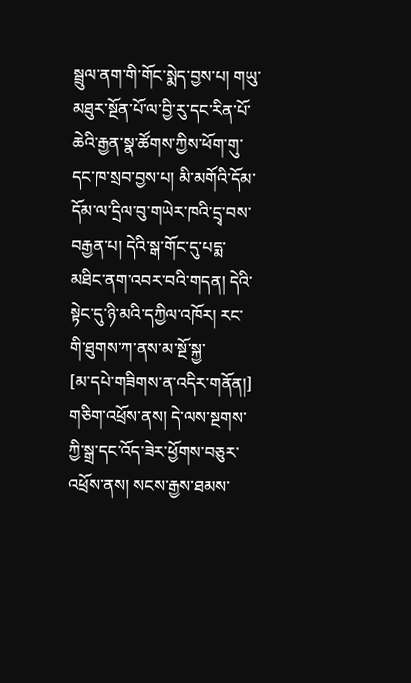སྦྲུལ་ནག་གི་གོང་སྨེད་བྱས་པ། གཡུ་མཐུར་སྔོན་པོ་ལ་བྱི་རུ་དང་རིན་པོ་ཆེའི་རྒྱན་སྣ་ཚོགས་ཀྱིས་ཕོག་གུ་དང་ཁ་སྲབ་བྱས་པ། མི་མགོའི་དོམ་དོམ་ལ་དྲིལ་བུ་གཡེར་ཁའི་དྲྭ་བས་བརྒྱན་པ། དེའི་སྒ་གོང་དུ་པདྨ་མཐིང་ནག་འབར་བའི་གདན། དེའི་སྟེང་དུ་ཉི་མའི་དཀྱིལ་འཁོར། རང་གི་ཐུགས་ཀ་ནས་མ་སྔོ་སྐྱ་
[མ་དཔེ་གཟིགས་ན་འདིར་གནོན།]
གཅིག་འཕྲོས་ནས། དེ་ལས་སྔགས་ཀྱི་སྒྲ་དང་འོད་ཟེར་ཕྱོགས་བཅུར་འཕྲོས་ནས། སངས་རྒྱས་ཐམས་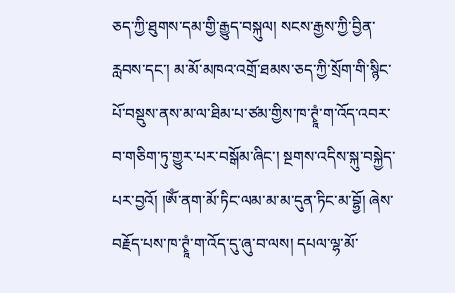ཅད་ཀྱི་ཐུགས་དམ་གྱི་རྒྱུད་བསྐུལ། སངས་རྒྱས་ཀྱི་བྱིན་རླབས་དང་། མ་མོ་མཁའ་འགྲོ་ཐམས་ཅད་ཀྱི་སྲོག་གི་སྙིང་པོ་བསྡུས་ནས་མ་ལ་ཐིམ་པ་ཙམ་གྱིས་ཁ་ཊྭཱཾ་ག་འོད་འབར་བ་གཅིག་ཏུ་གྱུར་པར་བསྒོམ་ཞིང་། སྔགས་འདིས་སྐུ་བསྐྱེད་པར་བྱའོ། །ཨོཾ་ནག་མོ་ཏིང་ལམ་མ་མ་དུན་ཏིང་མ་བྷྱོ། ཞེས་བརྗོད་པས་ཁ་ཊྭཱཾ་ག་འོད་དུ་ཞུ་བ་ལས། དཔལ་ལྷ་མོ་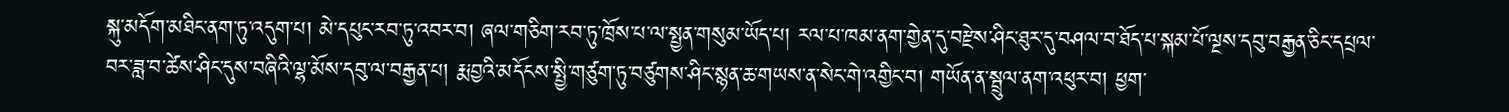སྐུ་མདོག་མཐིང་ནག་ཏུ་འདུག་པ། མེ་དཔུང་རབ་ཏུ་འབར་བ། ཞལ་གཅིག་རབ་ཏུ་ཁྲོས་པ་ལ་སྤྱན་གསུམ་ཡོད་པ། རལ་པ་ཁམ་ནག་གྱེན་དུ་བརྫེས་ཤིང་ཐུར་དུ་བཤལ་བ་ཐོད་པ་སྐམ་པོ་ལྔས་དབུ་བརྒྱན་ཅིང་དཔྲལ་བར་ཟླ་བ་ཚེས་ཤིང་དུས་བཞིའི་ལྷ་མོས་དབུ་ལ་བརྒྱན་པ། རྨ་བྱའི་མདོངས་སྤྱི་གཙུག་ཏུ་བཙུགས་ཤིང་སྙན་ཆ་གཡས་ན་སེང་གེ་འགྱིང་བ། གཡོན་ན་སྦྲུལ་ནག་འཕུར་བ། ཕྱག་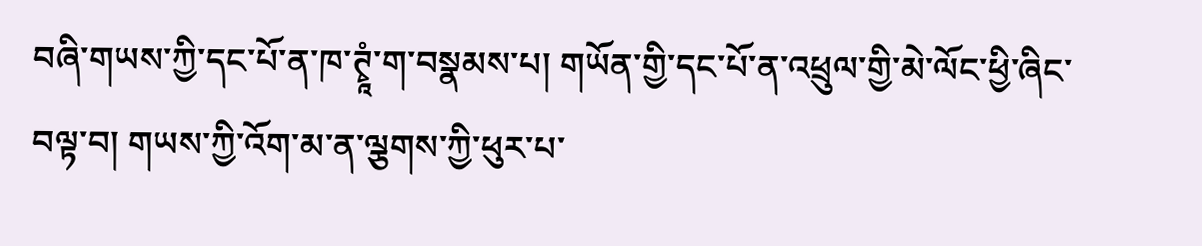བཞི་གཡས་ཀྱི་དང་པོ་ན་ཁ་ཊྭཱཾ་ག་བསྣམས་པ། གཡོན་གྱི་དང་པོ་ན་འཕྲུལ་གྱི་མེ་ལོང་ཕྱི་ཞིང་བལྟ་བ། གཡས་ཀྱི་འོག་མ་ན་ལྕགས་ཀྱི་ཕུར་པ་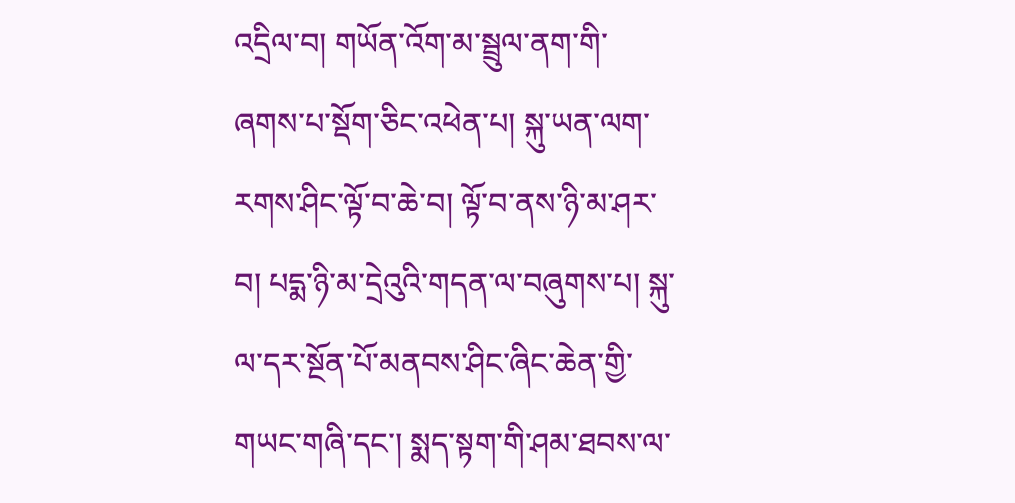འདྲིལ་བ། གཡོན་འོག་མ་སྦྲུལ་ནག་གི་ཞགས་པ་སྡོག་ཅིང་འཕེན་པ། སྐུ་ཡན་ལག་རགས་ཤིང་ལྟོ་བ་ཆེ་བ། ལྟོ་བ་ནས་ཉི་མ་ཤར་བ། པདྨ་ཉི་མ་དྲེའུའི་གདན་ལ་བཞུགས་པ། སྐུ་ལ་དར་སྔོན་པོ་མནབས་ཤིང་ཞིང་ཆེན་གྱི་གཡང་གཞི་དང་། སྨད་སྟག་གི་ཤམ་ཐབས་ལ་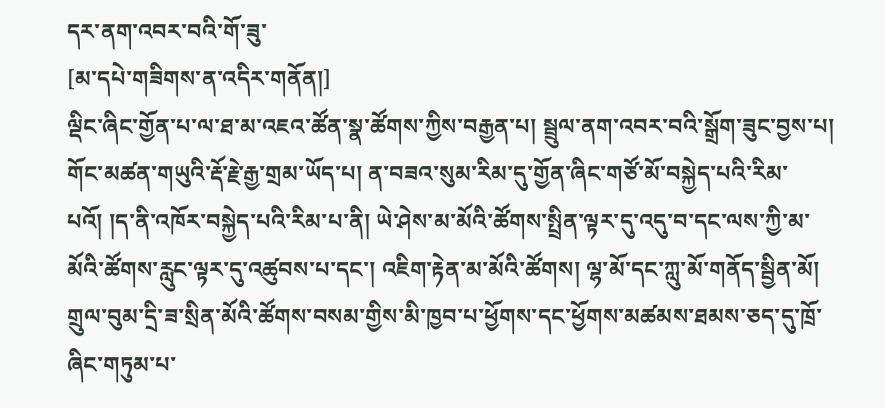དར་ནག་འབར་བའི་གོ་ཟུ་
[མ་དཔེ་གཟིགས་ན་འདིར་གནོན།]
ལྡིང་ཞིང་གྱོན་པ་ལ་ཐ་མ་འཇའ་ཚོན་སྣ་ཚོགས་ཀྱིས་བརྒྱན་པ། སྦྲུལ་ནག་འབར་བའི་སྒྲོག་ཟུང་བྱས་པ། གོང་མཚན་གཡུའི་རྡོ་རྗེ་རྒྱ་གྲམ་ཡོད་པ། ན་བཟའ་སུམ་རིམ་དུ་གྱོན་ཞིང་གཙོ་མོ་བསྐྱེད་པའི་རིམ་པའོ། །ད་ནི་འཁོར་བསྐྱེད་པའི་རིམ་པ་ནི། ཡེ་ཤེས་མ་མོའི་ཚོགས་སྤྲིན་ལྟར་དུ་འདུ་བ་དང་ལས་ཀྱི་མ་མོའི་ཚོགས་རླུང་ལྟར་དུ་འཚུབས་པ་དང་། འཇིག་རྟེན་མ་མོའི་ཚོགས། ལྷ་མོ་དང་ཀླུ་མོ་གནོད་སྦྱིན་མོ། གྲུལ་བུམ་དྲི་ཟ་སྲིན་མོའི་ཚོགས་བསམ་གྱིས་མི་ཁྱབ་པ་ཕྱོགས་དང་ཕྱོགས་མཚམས་ཐམས་ཅད་དུ་ཁྲོ་ཞིང་གཏུམ་པ་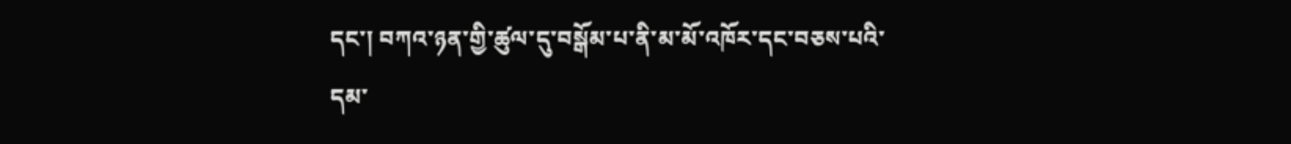དང་། བཀའ་ཉན་གྱི་ཚུལ་དུ་བསྒོམ་པ་ནི་མ་མོ་འཁོར་དང་བཅས་པའི་དམ་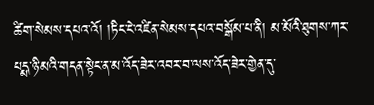ཚིག་སེམས་དཔའ་འོ། །ཏིང་ངེ་འཛིན་སེམས་དཔའ་བསྒོམ་པ་ནི། མ་མོའི་ཐུགས་ཀར་པདྨ་ཉི་མའི་གདན་སྟེང་ན་མ་འོད་ཟེར་འབར་བ་ལས་འོད་ཟེར་གྱེན་དུ་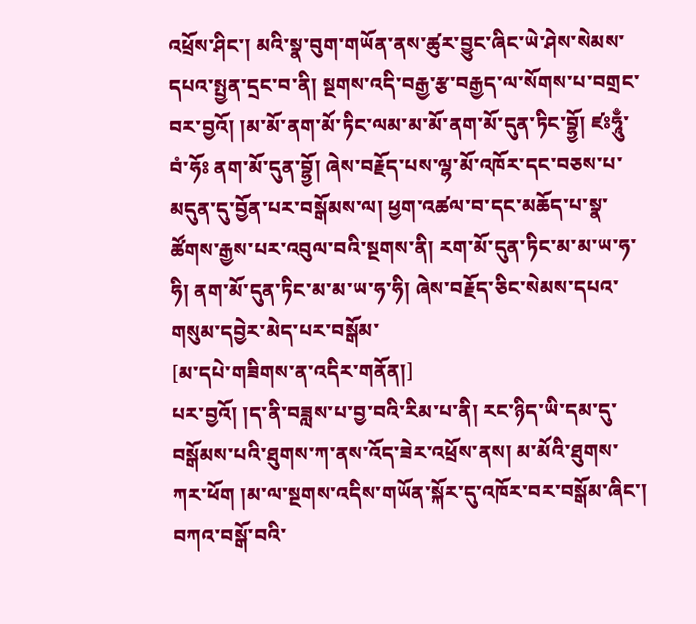འཕྲོས་ཤིང་། མའི་སྣ་བུག་གཡོན་ནས་ཚུར་བྱུང་ཞིང་ཡེ་ཤེས་སེམས་དཔའ་སྤྱན་དྲང་བ་ནི། སྔགས་འདི་བརྒྱ་རྩ་བརྒྱད་ལ་སོགས་པ་བགྲང་བར་བྱའོ། །མ་མོ་ནག་མོ་ཏིང་ལམ་མ་མོ་ནག་མོ་དུན་ཏིང་བྷྱོ། ཛཿཧཱུྃ་བཾ་ཧོཿ ནག་མོ་དུན་བྷྱོ། ཞེས་བརྗོད་པས་ལྷ་མོ་འཁོར་དང་བཅས་པ་མདུན་དུ་བྱོན་པར་བསྒོམས་ལ། ཕྱག་འཚལ་བ་དང་མཆོད་པ་སྣ་ཚོགས་རྒྱས་པར་འབུལ་བའི་སྔགས་ནི། རག་མོ་དུན་ཏིང་མ་མ་ཡ་ཧ་ཧི། ནག་མོ་དུན་ཏིང་མ་མ་ཡ་ཧ་ཧི། ཞེས་བརྗོད་ཅིང་སེམས་དཔའ་གསུམ་དབྱེར་མེད་པར་བསྒོམ་
[མ་དཔེ་གཟིགས་ན་འདིར་གནོན།]
པར་བྱའོ། །ད་ནི་བཟླས་པ་བྱ་བའི་རིམ་པ་ནི། རང་ཉིད་ཡི་དམ་དུ་བསྒོམས་པའི་ཐུགས་ཀ་ནས་འོད་ཟེར་འཕྲོས་ནས། མ་མོའི་ཐུགས་ཀར་ཕོག །མ་ལ་སྔགས་འདིས་གཡོན་སྐོར་དུ་འཁོར་བར་བསྒོམ་ཞིང་། བཀའ་བསྒོ་བའི་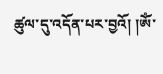ཚུལ་དུ་འདོན་པར་བྱའོ། །ཨོཾ་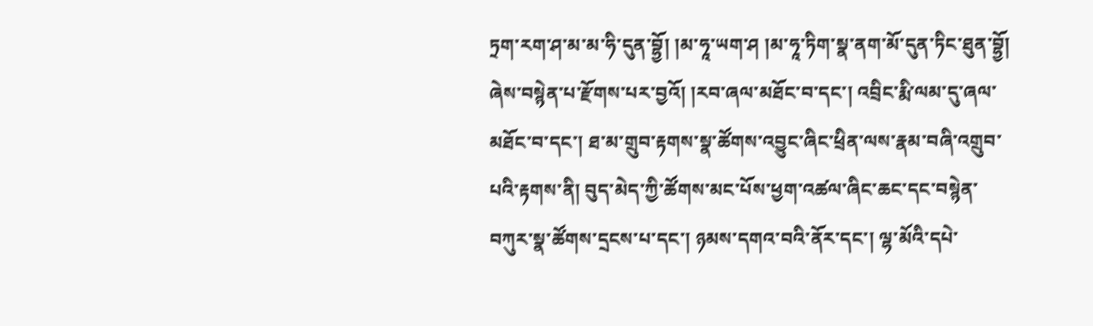ཏྲག་རག་ཤ་མ་མ་ཧི་དུན་བྷྱོ། །མ་ཧཱ་ཡག་ཤ །མ་ཧཱ་ཏིག་སྣ་ནག་མོ་དུན་ཏིང་ཐུན་བྷྱོ། ཞེས་བསྙེན་པ་རྫོགས་པར་བྱའོ། །རབ་ཞལ་མཐོང་བ་དང་། འབྲིང་རྨི་ལམ་དུ་ཞལ་མཐོང་བ་དང་། ཐ་མ་གྲུབ་རྟགས་སྣ་ཚོགས་འབྱུང་ཞིང་ཕྲིན་ལས་རྣམ་བཞི་འགྲུབ་པའི་རྟགས་ནི། བུད་མེད་ཀྱི་ཚོགས་མང་པོས་ཕྱག་འཚལ་ཞིང་ཆང་དང་བསྙེན་བཀུར་སྣ་ཚོགས་དྲངས་པ་དང་། ཉམས་དགའ་བའི་ནོར་དང་། ལྷ་མོའི་དཔེ་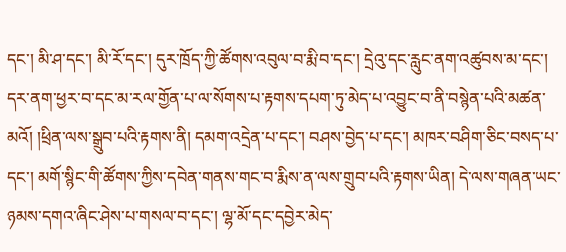དང་། མི་ཤ་དང་། མི་རོ་དང་། དུར་ཁྲོད་ཀྱི་ཚོགས་འབུལ་བ་རྨི་བ་དང་། དྲེའུ་དང་རླུང་ནག་འཚུབས་མ་དང་། དར་ནག་ཕྱར་བ་དང་མ་རལ་གྱོན་པ་ལ་སོགས་པ་རྟགས་དཔག་ཏུ་མེད་པ་འབྱུང་བ་ནི་བསྙེན་པའི་མཚན་མའོ། །ཕྲིན་ལས་སྒྲུབ་པའི་རྟགས་ནི། དམག་འདྲེན་པ་དང་། བཤས་བྱེད་པ་དང་། མཁར་བཤིག་ཅིང་བསད་པ་དང་། མགོ་སྙིང་གི་ཚོགས་ཀྱིས་དབེན་གནས་གང་བ་རྨིས་ན་ལས་གྲུབ་པའི་རྟགས་ཡིན། དེ་ལས་གཞན་ཡང་ཉམས་དགའ་ཞིང་ཤེས་པ་གསལ་བ་དང་། ལྷ་མོ་དང་དབྱེར་མེད་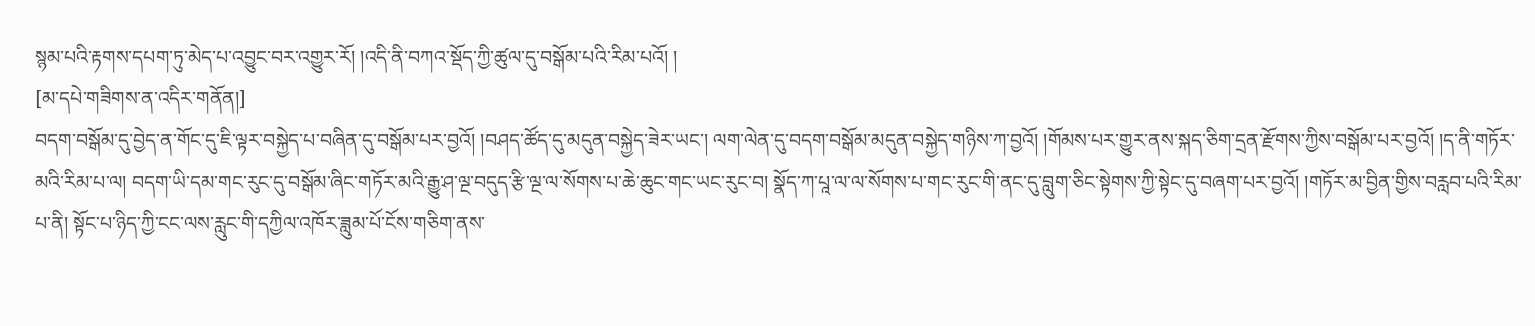སྙམ་པའི་རྟགས་དཔག་ཏུ་མེད་པ་འབྱུང་བར་འགྱུར་རོ། །འདི་ནི་བཀའ་སྡོད་ཀྱི་ཚུལ་དུ་བསྒོམ་པའི་རིམ་པའོ། །
[མ་དཔེ་གཟིགས་ན་འདིར་གནོན།]
བདག་བསྒོམ་དུ་བྱེད་ན་གོང་དུ་ཇི་ལྟར་བསྐྱེད་པ་བཞིན་དུ་བསྒོམ་པར་བྱའོ། །བཤད་ཚོད་དུ་མདུན་བསྐྱེད་ཟེར་ཡང་། ལག་ལེན་དུ་བདག་བསྒོམ་མདུན་བསྐྱེད་གཉིས་ཀ་བྱའོ། །གོམས་པར་གྱུར་ནས་སྐད་ཅིག་དྲན་རྫོགས་ཀྱིས་བསྒོམ་པར་བྱའོ། །ད་ནི་གཏོར་མའི་རིམ་པ་ལ། བདག་ཡི་དམ་གང་རུང་དུ་བསྒོམ་ཞིང་གཏོར་མའི་རྒྱུ་ཤ་ལྔ་བདུད་རྩི་ལྔ་ལ་སོགས་པ་ཆེ་ཆུང་གང་ཡང་རུང་བ། སྣོད་ཀ་པཱ་ལ་ལ་སོགས་པ་གང་རུང་གི་ནང་དུ་བླུག་ཅིང་སྟེགས་ཀྱི་སྟེང་དུ་བཞག་པར་བྱའོ། །གཏོར་མ་བྱིན་གྱིས་བརླབ་པའི་རིམ་པ་ནི། སྟོང་པ་ཉིད་ཀྱི་ངང་ལས་རླུང་གི་དཀྱིལ་འཁོར་ཟླུམ་པོ་ངོས་གཅིག་ནས་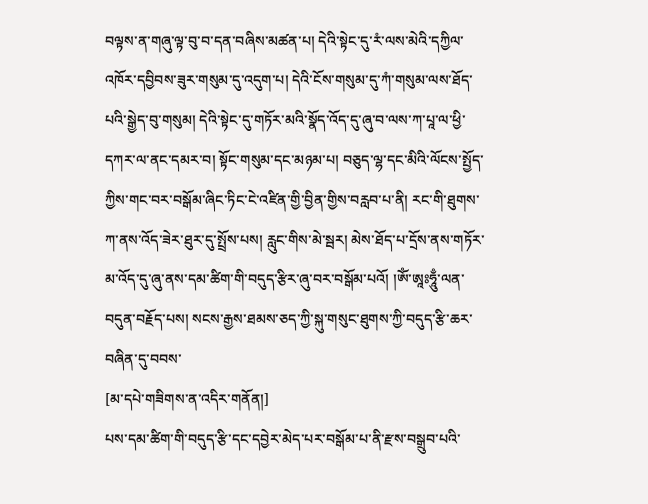བལྟས་ན་གཞུ་ལྟ་བུ་བ་དན་བཞིས་མཚན་པ། དེའི་སྟེང་དུ་རཾ་ལས་མེའི་དཀྱིལ་འཁོར་དབྱིབས་ཟུར་གསུམ་དུ་འདུག་པ། དེའི་ངོས་གསུམ་དུ་ཀཾ་གསུམ་ལས་ཐོད་པའི་སྒྱེད་བུ་གསུམ། དེའི་སྟེང་དུ་གཏོར་མའི་སྣོད་འོད་དུ་ཞུ་བ་ལས་ཀ་པཱ་ལ་ཕྱི་དཀར་ལ་ནང་དམར་བ། སྟོང་གསུམ་དང་མཉམ་པ། བཅུད་ལྷ་དང་མིའི་ལོངས་སྤྱོད་ཀྱིས་གང་བར་བསྒོམ་ཞིང་ཏིང་ངེ་འཛིན་གྱི་བྱིན་གྱིས་བརླབ་པ་ནི། རང་གི་ཐུགས་ཀ་ནས་འོད་ཟེར་ཐུར་དུ་སྤྲོས་པས། རླུང་གིས་མེ་སྦར། མེས་ཐོད་པ་དྲོས་ནས་གཏོར་མ་འོད་དུ་ཞུ་ནས་དམ་ཚིག་གི་བདུད་རྩིར་ཞུ་བར་བསྒོམ་པའོ། །ཨོཾ་ཨཱཿཧཱུྃ་ལན་བདུན་བརྗོད་པས། སངས་རྒྱས་ཐམས་ཅད་ཀྱི་སྐུ་གསུང་ཐུགས་ཀྱི་བདུད་རྩི་ཆར་བཞིན་དུ་བབས་
[མ་དཔེ་གཟིགས་ན་འདིར་གནོན།]
པས་དམ་ཚིག་གི་བདུད་རྩི་དང་དབྱེར་མེད་པར་བསྒོམ་པ་ནི་རྫས་བསྒྲུབ་པའི་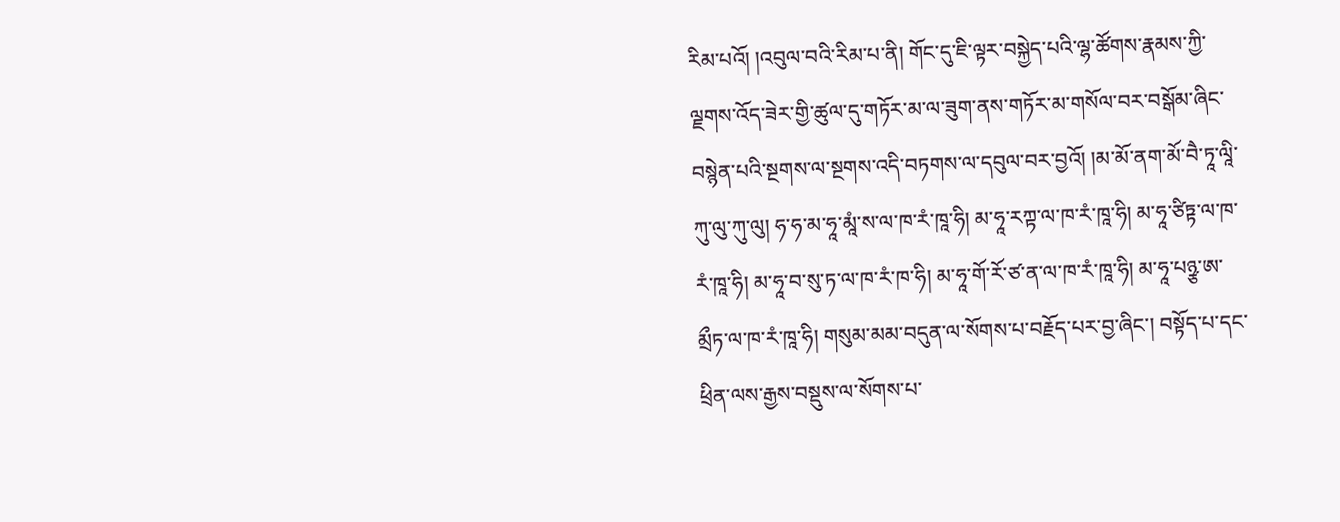རིམ་པའོ། །འབུལ་བའི་རིམ་པ་ནི། གོང་དུ་ཇི་ལྟར་བསྐྱེད་པའི་ལྷ་ཚོགས་རྣམས་ཀྱི་ལྗགས་འོད་ཟེར་གྱི་ཚུལ་དུ་གཏོར་མ་ལ་ཟུག་ནས་གཏོར་མ་གསོལ་བར་བསྒོམ་ཞིང་བསྙེན་པའི་སྔགས་ལ་སྔགས་འདི་བཏགས་ལ་དབུལ་བར་བྱའོ། །མ་མོ་ནག་མོ་བཻ་ཏཱ་ལཱི་ཀུ་ལུ་ཀུ་ལུ། ཧ་ཧ་མ་ཧཱ་མཱཾ་ས་ལ་ཁ་རཾ་ཁཱ་ཧི། མ་ཧཱ་རཀྟ་ལ་ཁ་རཾ་ཁཱ་ཧི། མ་ཧཱ་ཙིཏྟ་ལ་ཁ་རཾ་ཁཱ་ཧི། མ་ཧཱ་བ་སུ་ཏ་ལ་ཁ་རཾ་ཁ་ཧི། མ་ཧཱ་གོ་རོ་ཙ་ན་ལ་ཁ་རཾ་ཁཱ་ཧི། མ་ཧཱ་པཉྩ་ཨ་མྲྀཏ་ལ་ཁ་རཾ་ཁཱ་ཧི། གསུམ་མམ་བདུན་ལ་སོགས་པ་བརྗོད་པར་བྱ་ཞིང་། བསྟོད་པ་དང་ཕྲིན་ལས་རྒྱས་བསྡུས་ལ་སོགས་པ་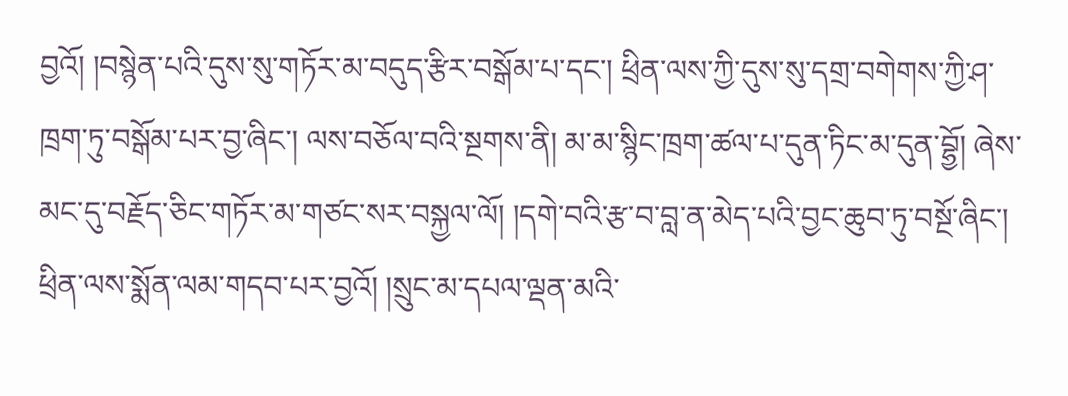བྱའོ། །བསྙེན་པའི་དུས་སུ་གཏོར་མ་བདུད་རྩིར་བསྒོམ་པ་དང་། ཕྲིན་ལས་ཀྱི་དུས་སུ་དགྲ་བགེགས་ཀྱི་ཤ་ཁྲག་ཏུ་བསྒོམ་པར་བྱ་ཞིང་། ལས་བཅོལ་བའི་སྔགས་ནི། མ་མ་སྙིང་ཁྲག་ཚལ་པ་དུན་ཏིང་མ་དུན་བྷྱོ། ཞེས་མང་དུ་བརྗོད་ཅིང་གཏོར་མ་གཙང་སར་བསྐྱལ་ལོ། །དགེ་བའི་རྩ་བ་བླ་ན་མེད་པའི་བྱང་ཆུབ་ཏུ་བསྔོ་ཞིང་། ཕྲིན་ལས་སྨོན་ལམ་གདབ་པར་བྱའོ། །སྲུང་མ་དཔལ་ལྡན་མའི་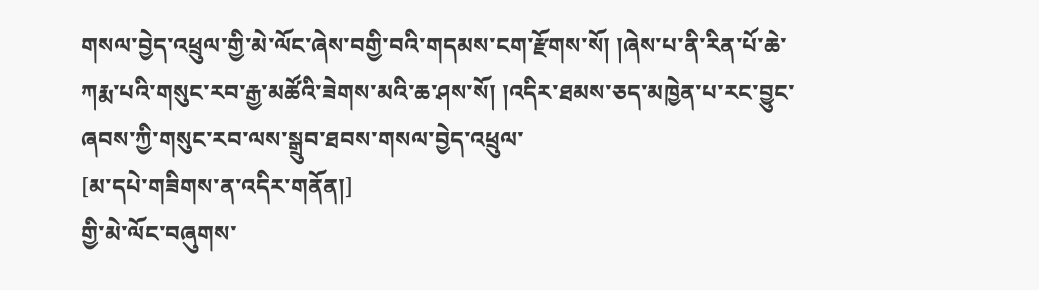གསལ་བྱེད་འཕྲུལ་གྱི་མེ་ལོང་ཞེས་བགྱི་བའི་གདམས་ངག་རྫོགས་སོ། །ཞེས་པ་ནི་རིན་པོ་ཆེ་ཀརྨ་པའི་གསུང་རབ་རྒྱ་མཚོའི་ཟེགས་མའི་ཆ་ཤས་སོ། །འདིར་ཐམས་ཅད་མཁྱེན་པ་རང་བྱུང་ཞབས་ཀྱི་གསུང་རབ་ལས་སྒྲུབ་ཐབས་གསལ་བྱེད་འཕྲུལ་
[མ་དཔེ་གཟིགས་ན་འདིར་གནོན།]
གྱི་མེ་ལོང་བཞུགས་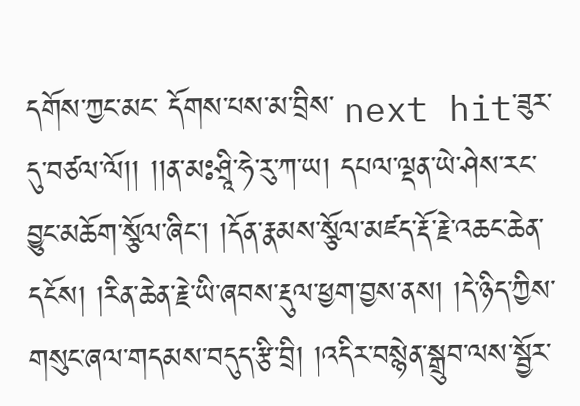དགོས་ཀྱང་མང་ དོགས་པས་མ་བྲིས་ next hit་ཟུར་དུ་བཙལ་ལོ།། །།ན་མཿཤྲཱི་ཧེ་རུ་ཀ་ཡ། དཔལ་ལྡན་ཡེ་ཤེས་རང་བྱུང་མཆོག་སྩོལ་ཞིང་། །དོན་རྣམས་སྩོལ་མཛད་རྡོ་རྗེ་འཆང་ཆེན་དངོས། །རིན་ཆེན་རྗེ་ཡི་ཞབས་རྡུལ་ཕྱག་བྱས་ནས། །དེ་ཉིད་ཀྱིས་གསུང་ཞལ་གདམས་བདུད་རྩི་བྲི། །འདིར་བསྙེན་སྒྲུབ་ལས་སྦྱོར་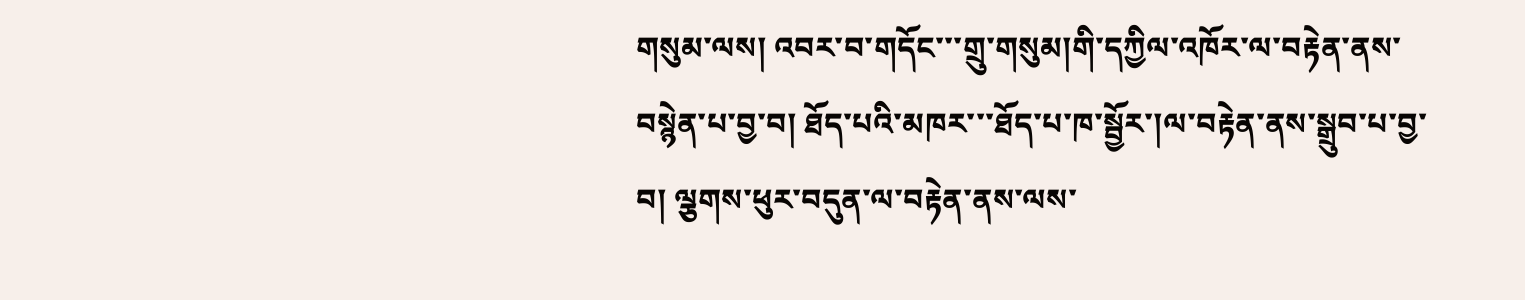གསུམ་ལས། འབར་བ་གདོང་་་གྲུ་གསུམ།གི་དཀྱིལ་འཁོར་ལ་བརྟེན་ནས་བསྙེན་པ་བྱ་བ། ཐོད་པའི་མཁར་་་ཐོད་པ་ཁ་སྦྱོར་།ལ་བརྟེན་ནས་སྒྲུབ་པ་བྱ་བ། ལྕགས་ཕུར་བདུན་ལ་བརྟེན་ནས་ལས་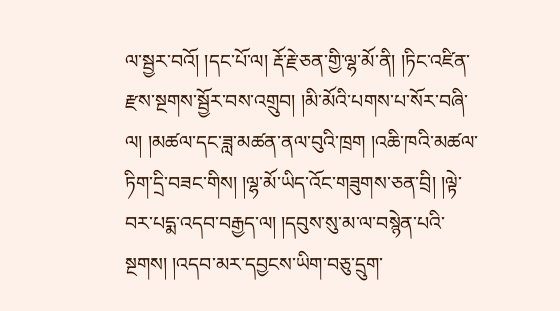ལ་སྦྱར་བའོ། །དང་པོ་ལ། རྡོ་རྗེ་ཅན་གྱི་ལྷ་མོ་ནི། །ཏིང་འཛིན་རྫས་སྔགས་སྦྱོར་བས་འགྲུབ། །མི་མོའི་པགས་པ་སོར་བཞི་ལ། །མཚལ་དང་ཟླ་མཚན་ནལ་བུའི་ཁྲག །འཆི་ཁའི་མཚལ་ཏིག་དྲི་བཟང་གིས། །ལྷ་མོ་ཡིད་འོང་གཟུགས་ཅན་བྲི། །ལྟེ་བར་པདྨ་འདབ་བརྒྱད་ལ། །དབུས་སུ་མ་ལ་བསྙེན་པའི་སྔགས། །འདབ་མར་དབྱངས་ཡིག་བཅུ་དྲུག་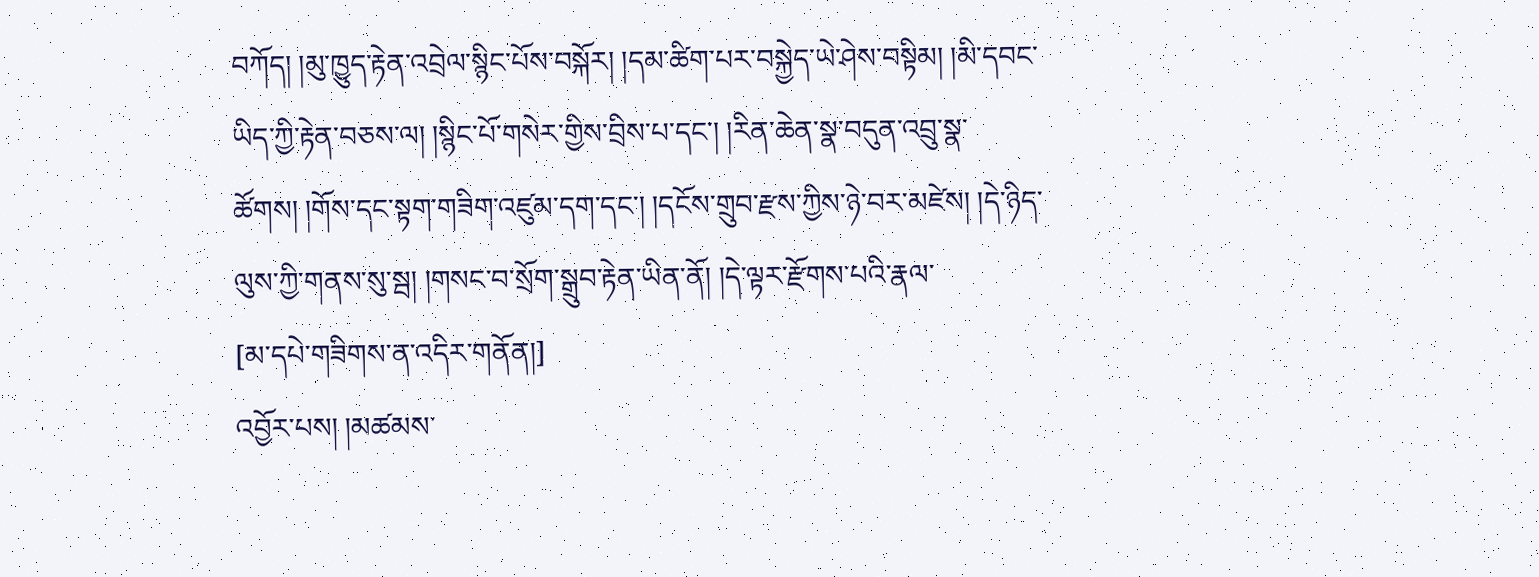བཀོད། །མུ་ཁྱུད་རྟེན་འབྲེལ་སྙིང་པོས་བསྐོར། །དམ་ཚིག་པར་བསྐྱེད་ཡེ་ཤེས་བསྟིམ། །མི་དབང་ཡིད་ཀྱི་རྟེན་བཅས་ལ། །སྙིང་པོ་གསེར་གྱིས་བྲིས་པ་དང་། །རིན་ཆེན་སྣ་བདུན་འབྲུ་སྣ་ཚོགས། །གོས་དང་སྟག་གཟིག་འཛུམ་དག་དང་། །དངོས་གྲུབ་རྫས་ཀྱིས་ཉེ་བར་མཛེས། །དེ་ཉིད་ལུས་ཀྱི་གནས་སུ་སྦ། །གསང་བ་སྲོག་སྒྲུབ་རྟེན་ཡིན་ནོ། །དེ་ལྟར་རྫོགས་པའི་རྣལ་
[མ་དཔེ་གཟིགས་ན་འདིར་གནོན།]
འབྱོར་པས། །མཚམས་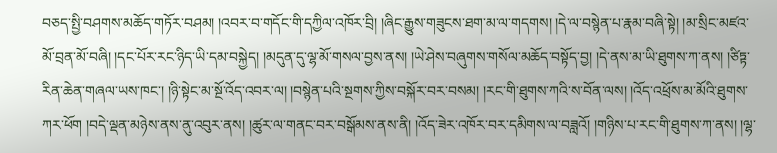བཅད་སྤྱི་བཤགས་མཆོད་གཏོར་བཤམ། །འབར་བ་གདོང་གི་དཀྱིལ་འཁོར་བྲི། །ཞིང་རྒྱུས་གཟུངས་ཐག་མ་ལ་གདགས། །དེ་ལ་བསྙེན་པ་རྣམ་བཞི་སྟེ། །མ་སྲིང་མཛའ་མོ་བྲན་མོ་བཞི། །དང་པོར་རང་ཉིད་ཡི་དམ་བསྐྱེད། །མདུན་དུ་ལྷ་མོ་གསལ་བྱས་ནས། །ཡེ་ཤེས་བཞུགས་གསོལ་མཆོད་བསྟོད་བྱ། །དེ་ནས་མ་ཡི་ཐུགས་ཀ་ནས། །ཙིཏྟ་རིན་ཆེན་གཞལ་ཡས་ཁང་། །ཉི་སྟེང་མ་སྔོ་འོད་འབར་ལ། །བསྙེན་པའི་སྔགས་ཀྱིས་བསྐོར་བར་བསམ། །རང་གི་ཐུགས་ཀའི་ས་བོན་ལས། །འོད་འཕྲོས་མ་མོའི་ཐུགས་ཀར་ཕོག །བདེ་ལྡན་མཉེས་ནས་ནུ་འབུར་ནས། །ཚུར་ལ་གནང་བར་བསྒོམས་ནས་ནི། །འོད་ཟེར་འཁོར་བར་དམིགས་ལ་བཟླའོ། །གཉིས་པ་རང་གི་ཐུགས་ཀ་ནས། །ལྷ་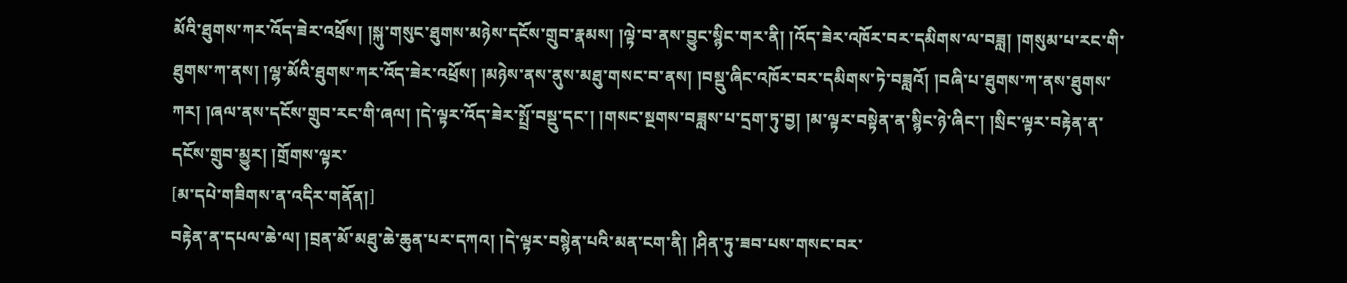མོའི་ཐུགས་ཀར་འོད་ཟེར་འཕྲོས། །སྐུ་གསུང་ཐུགས་མཉེས་དངོས་གྲུབ་རྣམས། །ལྟེ་བ་ནས་བྱུང་སྙིང་གར་ནི། །འོད་ཟེར་འཁོར་བར་དམིགས་ལ་བཟླ། །གསུམ་པ་རང་གི་ཐུགས་ཀ་ནས། །ལྷ་མོའི་ཐུགས་ཀར་འོད་ཟེར་འཕྲོས། །མཉེས་ནས་ནུས་མཐུ་གསང་བ་ནས། །བསྡུ་ཞིང་འཁོར་བར་དམིགས་ཏེ་བཟླའོ། །བཞི་པ་ཐུགས་ཀ་ནས་ཐུགས་ཀར། །ཞལ་ནས་དངོས་གྲུབ་རང་གི་ཞལ། །དེ་ལྟར་འོད་ཟེར་སྤྲོ་བསྡུ་དང་། །གསང་སྔགས་བཟླས་པ་དྲག་ཏུ་བྱ། །མ་ལྟར་བསྟེན་ན་སྙིང་ཉེ་ཞིང་། །སྲིང་ལྟར་བརྟེན་ན་དངོས་གྲུབ་མྱུར། །གྲོགས་ལྟར་
[མ་དཔེ་གཟིགས་ན་འདིར་གནོན།]
བརྟེན་ན་དཔལ་ཆེ་ལ། །བྲན་མོ་མཐུ་ཆེ་ཆུན་པར་དཀའ། །དེ་ལྟར་བསྙེན་པའི་མན་ངག་ནི། །ཤིན་ཏུ་ཟབ་པས་གསང་བར་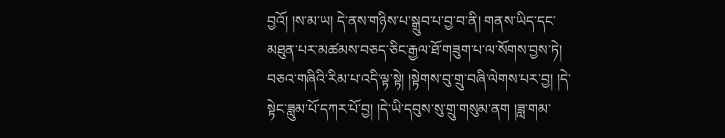བྱའོ། །ས་མ་ཡ། དེ་ནས་གཉིས་པ་སྒྲུབ་པ་བྱ་བ་ནི། གནས་ཡིད་དང་མཐུན་པར་མཚམས་བཅད་ཅིང་རྒྱལ་ཐོ་གཟུག་པ་ལ་སོགས་བྱས་ཏེ། བཅའ་གཞིའི་རིམ་པ་འདི་ལྟ་སྟེ། །སྟེགས་བུ་གྲུ་བཞི་ལེགས་པར་བྱ། །དེ་སྟེང་ཟླུམ་པོ་དཀར་པོ་བྱ། །དེ་ཡི་དབུས་སུ་གྲུ་གསུམ་ནག །ཟླ་གམ་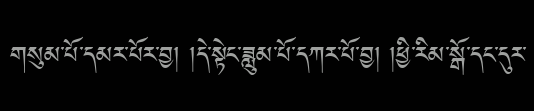གསུམ་པོ་དམར་པོར་བྱ། །དེ་སྟེང་ཟླུམ་པོ་དཀར་པོ་བྱ། །ཕྱི་རིམ་སྒོ་དང་དུར་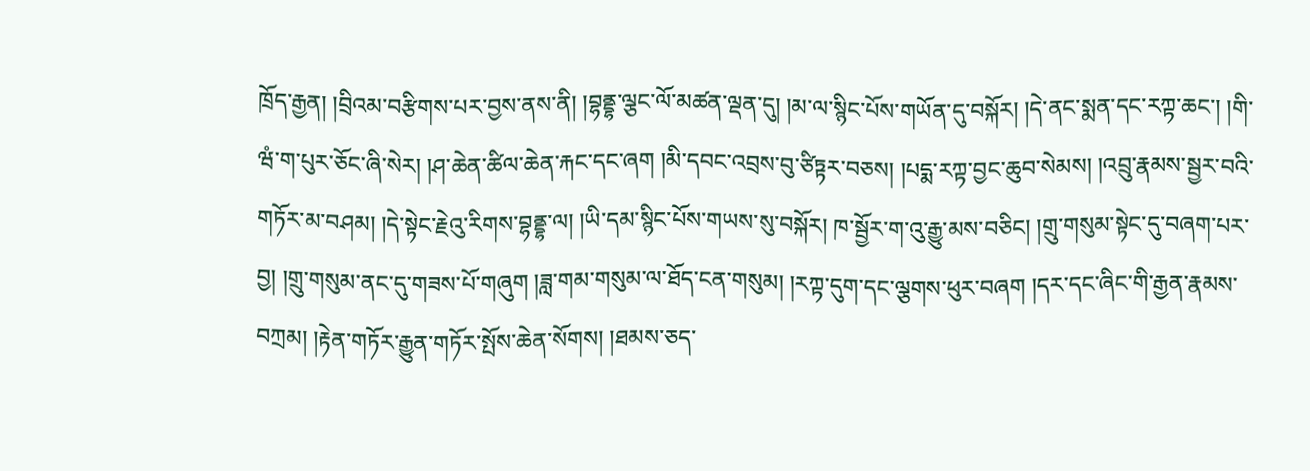ཁྲོད་རྒྱན། །བྲིའམ་བརྩིགས་པར་བྱས་ནས་ནི། །བྷནྡྷ་ལྕང་ལོ་མཚན་ལྡན་དུ། །མ་ལ་སྙིང་པོས་གཡོན་དུ་བསྐོར། །དེ་ནང་སྨན་དང་རཀྟ་ཆང་། །གི་ཝཾ་ག་པུར་ཅོང་ཞི་སེར། །ཤ་ཆེན་ཚིལ་ཆེན་རྐང་དང་ཞག །མི་དབང་འབྲས་བུ་ཙིཏྟར་བཅས། །པདྨ་རཀྟ་བྱང་ཆུབ་སེམས། །འབྲུ་རྣམས་སྦྱར་བའི་གཏོར་མ་བཤམ། །དེ་སྟེང་རྗེའུ་རིགས་བྷནྡྷ་ལ། །ཡི་དམ་སྙིང་པོས་གཡས་སུ་བསྐོར། ཁ་སྦྱོར་ག་འུ་རྒྱུ་མས་བཅིང། །གྲུ་གསུམ་སྟེང་དུ་བཞག་པར་བྱ། །གྲུ་གསུམ་ནང་དུ་གཟས་པོ་གཞུག །ཟླ་གམ་གསུམ་ལ་ཐོད་ངན་གསུམ། །རཀྟ་དུག་དང་ལྕགས་ཕུར་བཞག །དར་དང་ཞིང་གི་རྒྱན་རྣམས་བཀྲམ། །རྟེན་གཏོར་རྒྱུན་གཏོར་སྤོས་ཆེན་སོགས། །ཐམས་ཅད་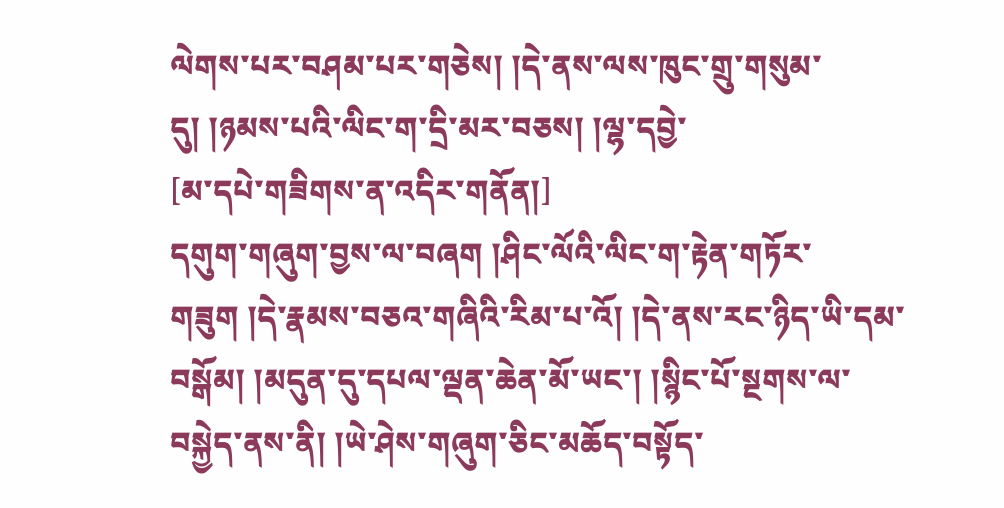ལེགས་པར་བཤམ་པར་གཅེས། །དེ་ནས་ལས་ཁུང་གྲུ་གསུམ་དུ། །ཉམས་པའི་ལིང་ག་དྲི་མར་བཅས། །ལྷ་དབྱེ་
[མ་དཔེ་གཟིགས་ན་འདིར་གནོན།]
དགུག་གཞུག་བྱས་ལ་བཞག །ཤིང་ལོའི་ལིང་ག་རྟེན་གཏོར་གཟུག །དེ་རྣམས་བཅའ་གཞིའི་རིམ་པ་འོ། །དེ་ནས་རང་ཉིད་ཡི་དམ་བསྒོམ། །མདུན་དུ་དཔལ་ལྡན་ཆེན་མོ་ཡང་། །སྙིང་པོ་སྔགས་ལ་བསྐྱེད་ནས་ནི། །ཡེ་ཤེས་གཞུག་ཅིང་མཆོད་བསྟོད་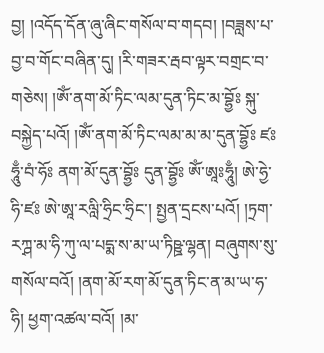བྱ། །འདོད་དོན་ཞུ་ཞིང་གསོལ་བ་གདབ། །བཟླས་པ་བྱ་བ་གོང་བཞིན་དུ། །རི་གཟར་རྦབ་ལྟར་བགྲང་བ་གཅེས། །ཨོཾ་ནག་མོ་ཏིང་ལམ་དུན་ཏིང་མ་བྷྱོཿ སྐུ་བསྐྱེད་པའོ། །ཨོཾ་ནག་མོ་ཏིང་ལམ་མ་མ་དུན་བྷྱོཿ ཛཿཧཱུྃ་བཾ་ཧོཿ ནག་མོ་དུན་བྷྱོཿ དུན་བྷྱོཿ ཨོཾ་ཨཱཿཧཱུྃ། ཨེ་ཧྱེ་ཧི་ཛཿ ཨེ་ཨཱ་རལླི་ཧྲིང་ཧྲིང་། སྤྱན་དྲངས་པའོ། །ཏྲག་རཀྴ་མ་ཧི་ཀུ་ལ་པདྨ་ས་མ་ཡ་ཏིཥྛ་ལྷན། བཞུགས་སུ་གསོལ་བའོ། །ནག་མོ་རག་མོ་དུན་ཏིང་ན་མ་ཡ་ཧ་ཧི། ཕྱག་འཚལ་བའོ། །མ་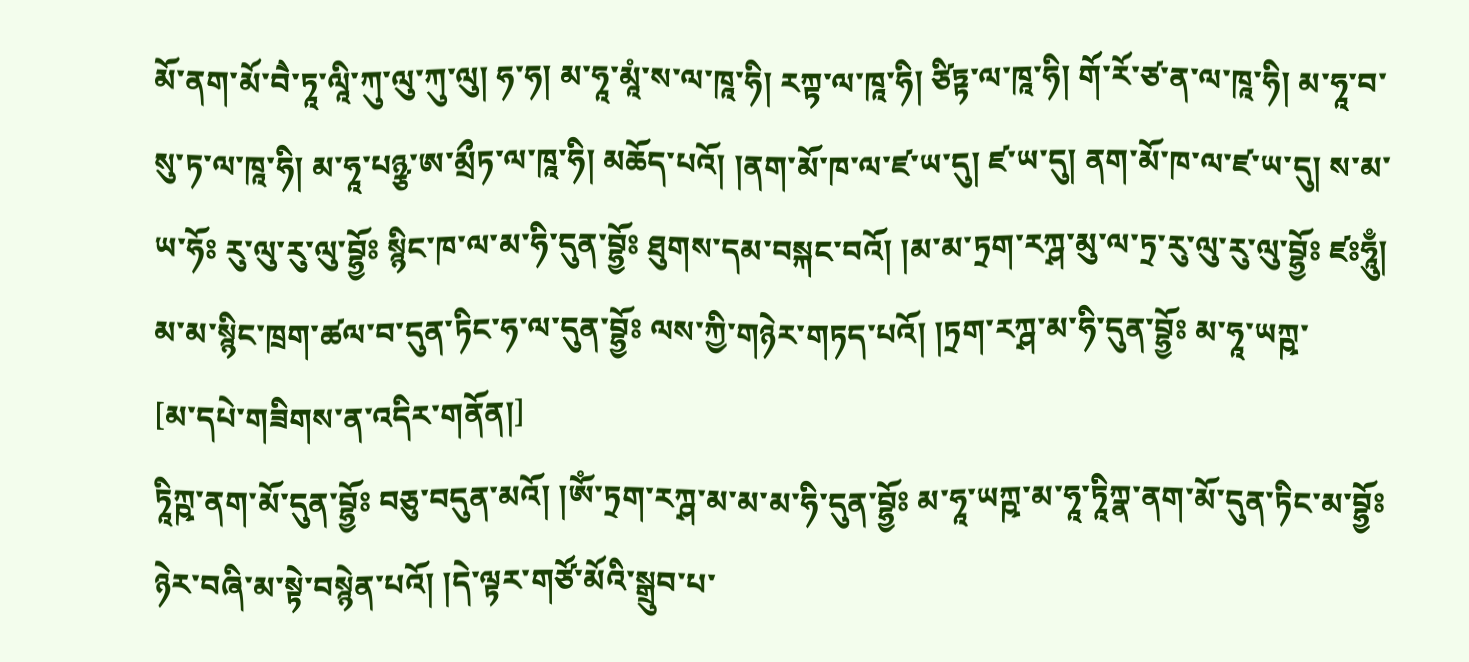མོ་ནག་མོ་བཻ་ཏཱ་ལཱི་ཀུ་ལུ་ཀུ་ལུ། ཧ་ཧ། མ་ཧཱ་མཱཾ་ས་ལ་ཁཱ་ཧི། རཀྟ་ལ་ཁཱ་ཧི། ཙིཏྟ་ལ་ཁཱ་ཧི། གོ་རོ་ཙ་ན་ལ་ཁཱ་ཧི། མ་ཧཱ་བ་སུ་ཏ་ལ་ཁཱ་ཧི། མ་ཧཱ་པཉྩ་ཨ་མྲྀཏ་ལ་ཁཱ་ཧི། མཆོད་པའོ། །ནག་མོ་ཁ་ལ་ཛ་ཡ་དུ། ཛ་ཡ་དུ། ནག་མོ་ཁ་ལ་ཛ་ཡ་དུ། ས་མ་ཡ་ཧོཿ རུ་ལུ་རུ་ལུ་བྷྱོཿ སྙིང་ཁ་ལ་མ་ཧི་དུན་བྷྱོཿ ཐུགས་དམ་བསྐང་བའོ། །མ་མ་ཏྲག་རཀྴ་མུ་ལ་ཏྲ་རུ་ལུ་རུ་ལུ་བྷྱོཿ ཛཿཧཱུྃ། མ་མ་སྙིང་ཁྲག་ཚལ་བ་དུན་ཏིང་ཧ་ལ་དུན་བྷྱོཿ ལས་ཀྱི་གཉེར་གཏད་པའོ། །ཏྲག་རཀྴ་མ་ཧི་དུན་བྷྱོཿ མ་ཧཱ་ཡཀྵ་
[མ་དཔེ་གཟིགས་ན་འདིར་གནོན།]
ཏཱིཀྵ་ནག་མོ་དུན་བྷྱོཿ བཅུ་བདུན་མའོ། །ཨོཾ་ཏྲག་རཀྴ་མ་མ་མ་ཧི་དུན་བྷྱོཿ མ་ཧཱ་ཡཀྵ་མ་ཧཱ་ཏཱིཀྣ་ནག་མོ་དུན་ཏིང་མ་བྷྱོཿ ཉེར་བཞི་མ་སྟེ་བསྙེན་པའོ། །དེ་ལྟར་གཙོ་མོའི་སྒྲུབ་པ་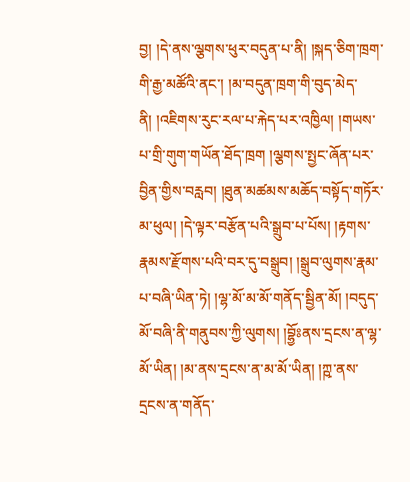བྱ། །དེ་ནས་ལྕགས་ཕུར་བདུན་པ་ནི། །སྐད་ཅིག་ཁྲག་གི་རྒྱ་མཚོའི་ནང་། །མ་བདུན་ཁྲག་གི་བུད་མེད་ནི། །འཇིགས་རུང་རལ་པ་རྐེད་པར་འཁྱིལ། །གཡས་པ་གྲི་གུག་གཡོན་ཐོད་ཁྲག །ལྕགས་སྤྱང་ཞོན་པར་བྱིན་གྱིས་བརླབ། །ཐུན་མཚམས་མཆོད་བསྟོད་གཏོར་མ་ཕུལ། །དེ་ལྟར་བརྩོན་པའི་སྒྲུབ་པ་པོས། །རྟགས་རྣམས་རྫོགས་པའི་བར་དུ་བསྒྲུབ། །སྒྲུབ་ལུགས་རྣམ་པ་བཞི་ཡིན་ཏེ། །ལྷ་མོ་མ་མོ་གནོད་སྦྱིན་མོ། །བདུད་མོ་བཞི་ནི་གནུབས་ཀྱི་ལུགས། །བྷྱོཿནས་དྲངས་ན་ལྷ་མོ་ཡིན། །མ་ནས་དྲངས་ན་མ་མོ་ཡིན། །ཀྵ་ནས་དྲངས་ན་གནོད་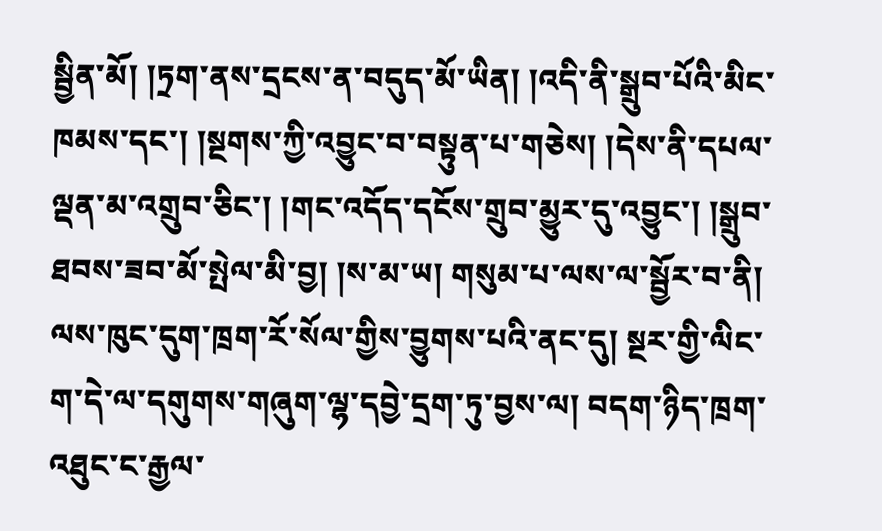སྦྱིན་མོ། །ཏྲག་ནས་དྲངས་ན་བདུད་མོ་ཡིན། །འདི་ནི་སྒྲུབ་པོའི་མིང་ཁམས་དང་། །སྔགས་ཀྱི་འབྱུང་བ་བསྟུན་པ་གཅེས། །དེས་ནི་དཔལ་ལྡན་མ་འགྲུབ་ཅིང་། །གང་འདོད་དངོས་གྲུབ་མྱུར་དུ་འབྱུང་། །སྒྲུབ་ཐབས་ཟབ་མོ་སྤེལ་མི་བྱ། །ས་མ་ཡ། གསུམ་པ་ལས་ལ་སྦྱོར་བ་ནི། ལས་ཁུང་དུག་ཁྲག་རོ་སོལ་གྱིས་བྱུགས་པའི་ནང་དུ། སྔར་གྱི་ལིང་ག་དེ་ལ་དགུགས་གཞུག་ལྷ་དབྱེ་དྲག་ཏུ་བྱས་ལ། བདག་ཉིད་ཁྲག་འཐུང་ང་རྒྱལ་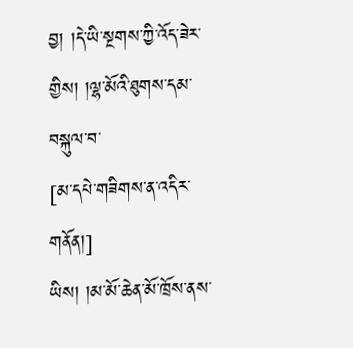བྱ། །དེ་ཡི་སྔགས་ཀྱི་འོད་ཟེར་གྱིས། །ལྷ་མོའི་ཐུགས་དམ་བསྐུལ་བ་
[མ་དཔེ་གཟིགས་ན་འདིར་གནོན།]
ཡིས། །མ་མོ་ཆེན་མོ་ཁྲོས་ནས་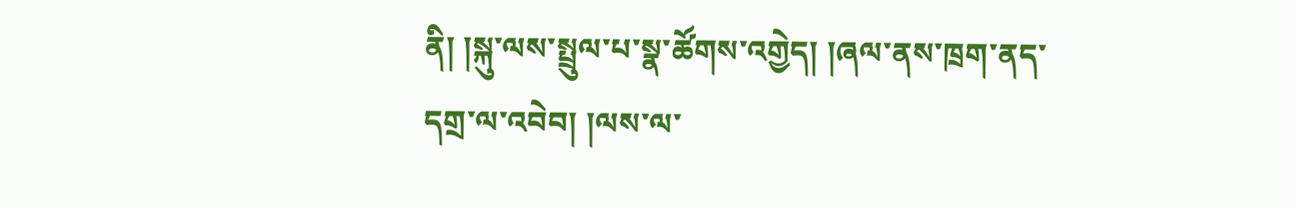ནི། །སྐུ་ལས་སྤྲུལ་པ་སྣ་ཚོགས་འགྱེད། །ཞལ་ནས་ཁྲག་ནད་དགྲ་ལ་འབེབ། །ལས་ལ་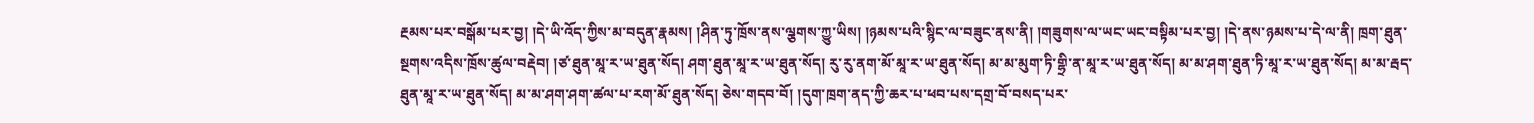རྔམས་པར་བསྒོམ་པར་བྱ། །དེ་ཡི་འོད་ཀྱིས་མ་བདུན་རྣམས། །ཤིན་ཏུ་ཁྲོས་ནས་ལྕགས་ཀྱུ་ཡིས། །ཉམས་པའི་སྙིང་ལ་བཟུང་ནས་ནི། །གཟུགས་ལ་ཡང་ཡང་བསྟིམ་པར་བྱ། །དེ་ནས་ཉམས་པ་དེ་ལ་ནི། ཁྲག་ཐུན་སྔགས་འདིས་ཁྲོས་ཚུལ་བརྡེབ། །ཙ་ཐུན་མཱ་ར་ཡ་ཐུན་སོད། ཤག་ཐུན་མཱ་ར་ཡ་ཐུན་སོད། རུ་རུ་ནག་མོ་མཱ་ར་ཡ་ཐུན་སོད། མ་མ་མུག་ཏི་གྷྲི་ན་མཱ་ར་ཡ་ཐུན་སོད། མ་མ་ཤག་ཐུན་ཏི་མཱ་ར་ཡ་ཐུན་སོད། མ་མ་རྦད་ཐུན་མཱ་ར་ཡ་ཐུན་སོད། མ་མ་ཤག་ཤག་ཚལ་པ་རག་མོ་ཐུན་སོད། ཅེས་གདབ་བོ། །དུག་ཁྲག་ནད་ཀྱི་ཆར་པ་ཕབ་པས་དགྲ་བོ་བསད་པར་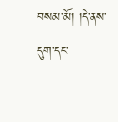བསམ་མོ། །དེ་ནས་དུག་དང་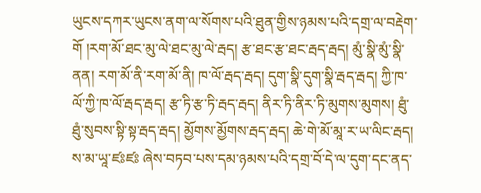ཡུངས་དཀར་ཡུངས་ནག་ལ་སོགས་པའི་ཐུན་གྱིས་ཉམས་པའི་དགྲ་ལ་བརྡེག་གོ །རག་མོ་ཐང་མུ་ལེ་ཐང་མུ་ལེ་རྦད། རྩ་ཐང་རྩ་ཐང་རྦད་རྦད། མུཾ་སྣི་མུཾ་སྣི་ནན། རག་མོ་ནི་རག་མོ་ནི། ཁ་ལོ་རྦད་རྦད། དུག་སྣི་དུག་སྣི་རྦད་རྦད། ཀྱི་ཁ་ལོ་ཀྱི་ཁ་ལོ་རྦད་རྦད། རྩ་ཏི་རྩ་ཏི་རྦད་རྦད། ནིར་ཏི་ནིར་ཏི་མུགས་མུགས། ཐུཾ་ཐུཾ་སུབས་སྟི་སྟ་རྦད་རྦད། མྱོགས་མྱོགས་རྦད་རྦད། ཆེ་གེ་མོ་མཱ་ར་ཡ་ལིང་རྦད། ས་མ་ཡཱ་ཛཿཛཿ ཞེས་བཏབ་པས་དམ་ཉམས་པའི་དགྲ་བོ་དེ་ལ་དུག་དང་ནད་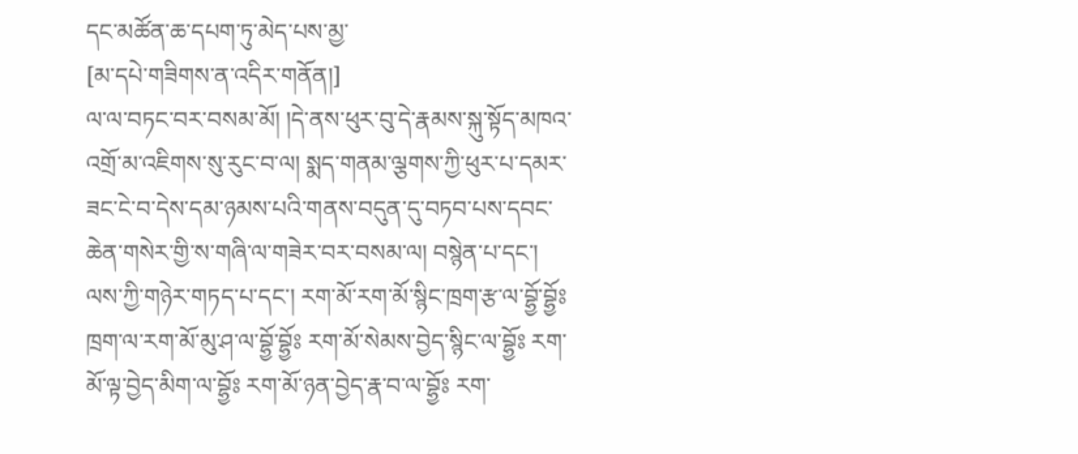དང་མཚོན་ཆ་དཔག་ཏུ་མེད་པས་མྱ་
[མ་དཔེ་གཟིགས་ན་འདིར་གནོན།]
ལ་ལ་བཏང་བར་བསམ་མོ། །དེ་ནས་ཕུར་བུ་དེ་རྣམས་སྐུ་སྟོད་མཁའ་འགྲོ་མ་འཇིགས་སུ་རུང་བ་ལ། སྨད་གནམ་ལྕགས་ཀྱི་ཕུར་པ་དམར་ཟང་ངེ་བ་དེས་དམ་ཉམས་པའི་གནས་བདུན་དུ་བཏབ་པས་དབང་ཆེན་གསེར་གྱི་ས་གཞི་ལ་གཟེར་བར་བསམ་ལ། བསྙེན་པ་དང་། ལས་ཀྱི་གཉེར་གཏད་པ་དང་། རག་མོ་རག་མོ་སྙིང་ཁྲག་རྩ་ལ་བྷྱོ་བྷྱོཿ ཁྲག་ལ་རག་མོ་མུ་ཤ་ལ་བྷྱོ་བྷྱོཿ རག་མོ་སེམས་བྱེད་སྙིང་ལ་བྷྱོཿ རག་མོ་ལྟ་བྱེད་མིག་ལ་བྷྱོཿ རག་མོ་ཉན་བྱེད་རྣ་བ་ལ་བྷྱོཿ རག་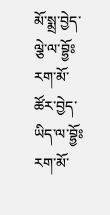མོ་སྨྲ་བྱེད་ལྕེ་ལ་བྷྱོཿ རག་མོ་ཚོར་བྱེད་ཡིད་ལ་བྷྱོཿ རག་མོ་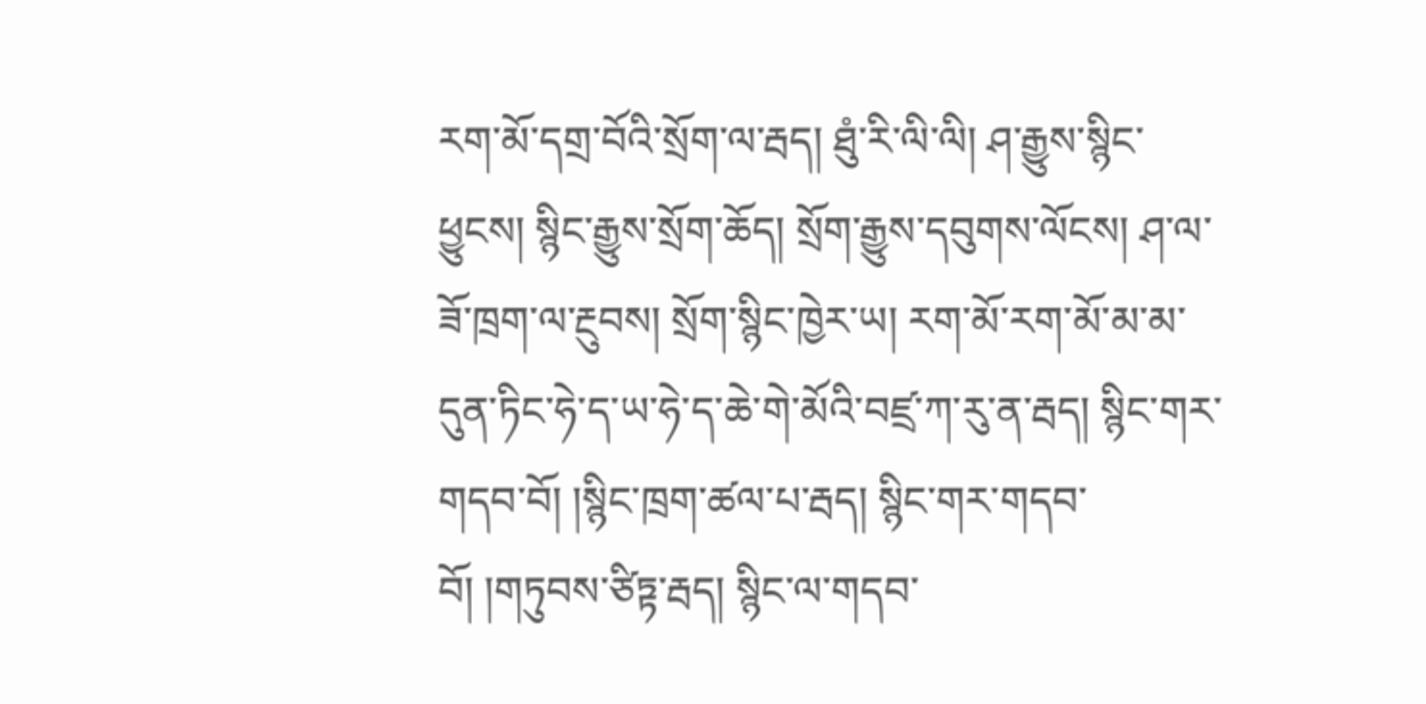རག་མོ་དགྲ་བོའི་སྲོག་ལ་རྦད། ཐུཾ་རི་ལི་ལི། ཤ་རྒྱུས་སྙིང་ཕྱུངས། སྙིང་རྒྱུས་སྲོག་ཆོད། སྲོག་རྒྱུས་དབུགས་ལོངས། ཤ་ལ་ཟོ་ཁྲག་ལ་རྔུབས། སྲོག་སྙིང་ཁྱེར་ཡ། རག་མོ་རག་མོ་མ་མ་དུན་ཏིང་ཧེ་ད་ཡ་ཧེ་ད་ཆེ་གེ་མོའི་བཛྲ་ཀ་རུ་ན་རྦད། སྙིང་གར་གདབ་བོ། །སྙིང་ཁྲག་ཚལ་པ་རྦད། སྙིང་གར་གདབ་བོ། །གཏུབས་ཙིཏྟ་རྦད། སྙིང་ལ་གདབ་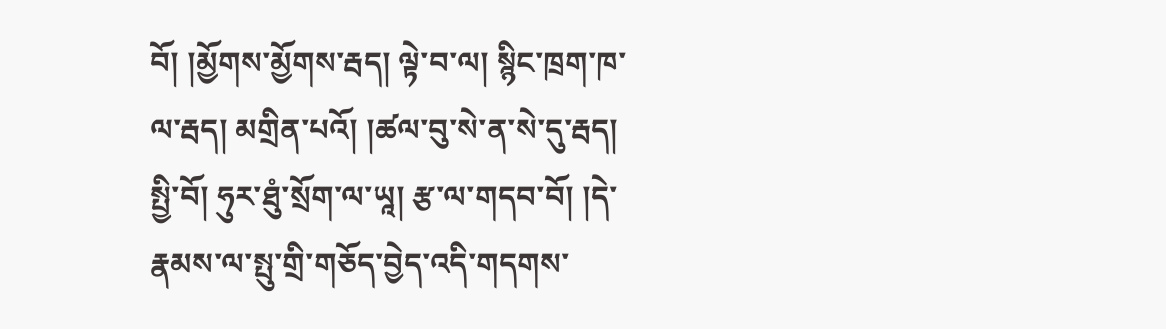བོ། །མྱོགས་མྱོགས་རྦད། ལྟེ་བ་ལ། སྙིང་ཁྲག་ཁ་ལ་རྦད། མགྲིན་པའོ། །ཚལ་བུ་སེ་ན་སེ་དུ་རྦད། སྤྱི་བོ། ཧུར་ཐུཾ་སྲོག་ལ་ཡཱ། རྩ་ལ་གདབ་བོ། །དེ་རྣམས་ལ་སྤུ་གྲི་གཅོད་བྱེད་འདི་གདགས་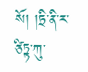སོ། །ཏྲི་ནི་ར་ཙིཏྟ་ཀུ་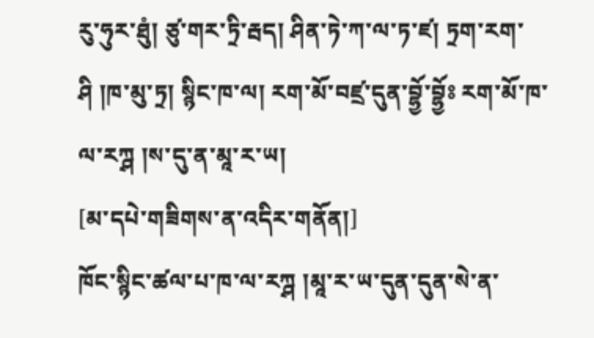རུ་ཧུར་ཐུཾ། ཙུ་གར་ཏྲི་རྦད། ཤིན་ཏེ་ཀ་ལ་ཏ་ཛ། ཏྲག་རག་ཤི །ཁ་མུ་ཏྲ། སྙིང་ཁ་ལ། རག་མོ་བཛྲ་དུན་བྷྱོ་བྷྱོཿ རག་མོ་ཁ་ལ་རཀྴ །ས་དུ་ན་མཱ་ར་ཡ།
[མ་དཔེ་གཟིགས་ན་འདིར་གནོན།]
ཁོང་སྙིང་ཚལ་པ་ཁ་ལ་རཀྴ །མཱ་ར་ཡ་དུན་དུན་སེ་ན་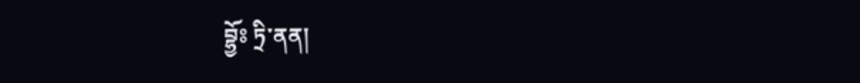བྷྱོཿ ཏྲི་ནན།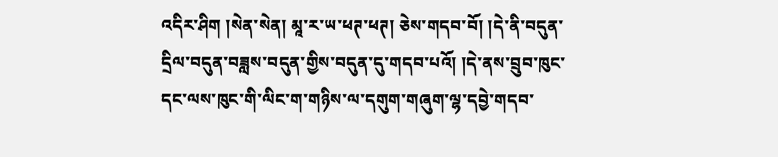འདིར་ཤིག །སེན་སེན། མཱ་ར་ཡ་ཕཊ་ཕཊ། ཅེས་གདབ་བོ། །དེ་ནི་བདུན་དྲིལ་བདུན་བཟླས་བདུན་གྱིས་བདུན་དུ་གདབ་པའོ། །དེ་ནས་བྲུབ་ཁུང་དང་ལས་ཁུང་གི་ལིང་ག་གཉིས་ལ་དགུག་གཞུག་ལྷ་དབྱེ་གདབ་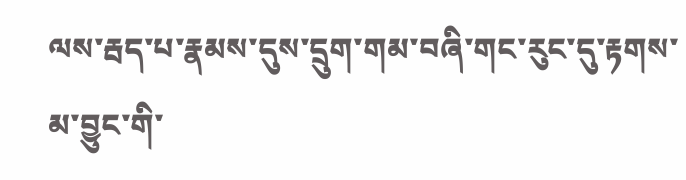ལས་རྦད་པ་རྣམས་དུས་དྲུག་གམ་བཞི་གང་རུང་དུ་རྟགས་མ་བྱུང་གི་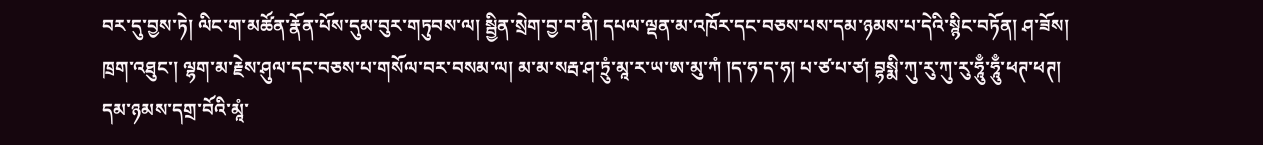བར་དུ་བྱས་ཏེ། ལིང་ག་མཚོན་རྣོན་པོས་དུམ་བུར་གཏུབས་ལ། སྦྱིན་སྲེག་བྱ་བ་ནི། དཔལ་ལྡན་མ་འཁོར་དང་བཅས་པས་དམ་ཉམས་པ་དེའི་སྙིང་བཏོན། ཤ་ཟོས། ཁྲག་འཐུང་། ལྷག་མ་རྗེས་ཤུལ་དང་བཅས་པ་གསོལ་བར་བསམ་ལ། མ་མ་སརྦ་ཤ་ཏྲུཾ་མཱ་ར་ཡ་ཨ་མུ་ཀཾ །ད་ཧ་ད་ཧ། པ་ཙ་པ་ཙ། བྷསྨི་ཀུ་རུ་ཀུ་རུ་ཧཱུྃ་ཧཱུྃ་ཕཊ་ཕཊ། དམ་ཉམས་དགྲ་བོའི་མཱཾ་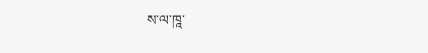ས་ལ་ཁཱ་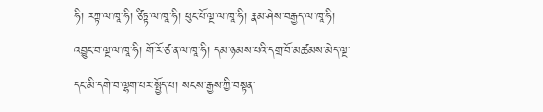ཧི། རཀྟ་ལ་ཁཱ་ཧི། ཙིཏྟ་ལ་ཁཱ་ཧི། ཕུང་པོ་ལྔ་ལ་ཁཱ་ཧི། རྣམ་ཤེས་བརྒྱད་ལ་ཁཱ་ཧི། འབྱུང་བ་ལྔ་ལ་ཁཱ་ཧི། གོ་རོ་ཙ་ན་ལ་ཁཱ་ཧི། དམ་ཉམས་པའི་དགྲ་བོ་མཚམས་མེད་ལྔ་དང་མི་དགེ་བ་ལྷག་པར་སྤྱོད་པ། སངས་རྒྱས་ཀྱི་བསྟན་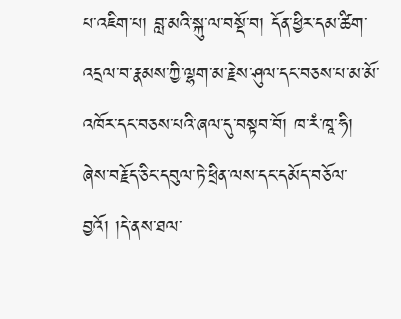པ་འཇིག་པ། བླ་མའི་སྐུ་ལ་བསྡོ་བ། དོན་ཕྱིར་དམ་ཚིག་འདྲལ་བ་རྣམས་ཀྱི་ལྷག་མ་རྗེས་ཤུལ་དང་བཅས་པ་མ་མོ་འཁོར་དང་བཅས་པའི་ཞལ་དུ་བསྟབ་བོ། ཁ་རཾ་ཁཱ་ཧི། ཞེས་བརྗོད་ཅིང་དབུལ་ཏེ་ཕྲིན་ལས་དང་དམོད་བཅོལ་བྱའོ། །དེ་ནས་ཐལ་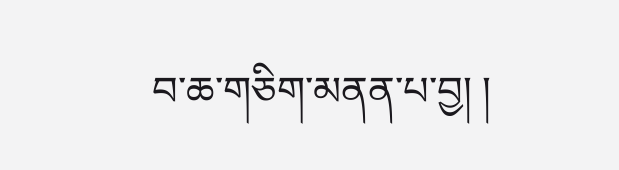བ་ཆ་གཅིག་མནན་པ་བྱ། །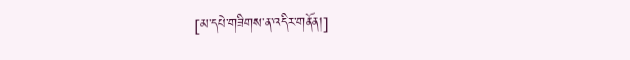[མ་དཔེ་གཟིགས་ན་འདིར་གནོན།]